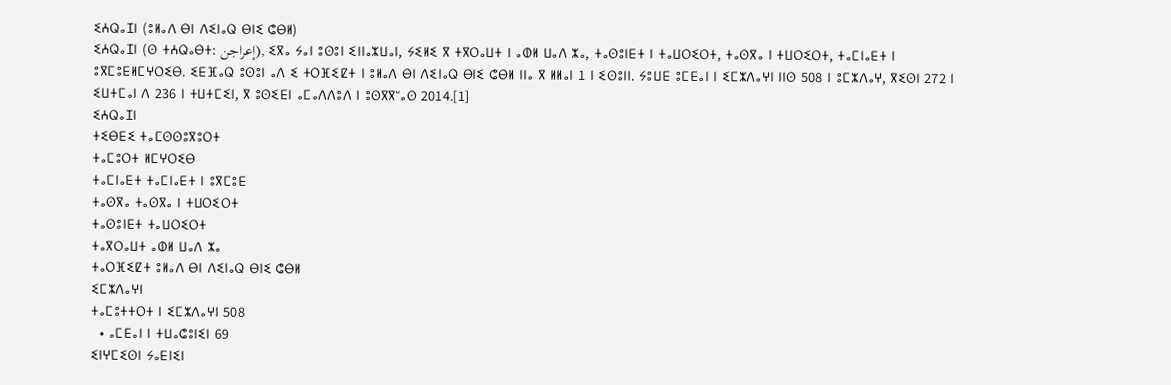ⵉⵄⵕⴰⵊⵏ (ⵓⵍⴰⴷ ⴱⵏ ⴷⵉⵏⴰⵕ ⴱⵏⵉ ⵛⴱⵍ)
ⵉⵄⵕⴰⵊⵏ (ⵙ ⵜⵄⵕⴰⴱⵜ: إعراجن), ⵉⴳⴰ ⵢⴰⵏ ⵓⵙⵓⵏ ⵉⵏⵏⴰⵣⵡⴰⵏ, ⵢⵉⵍⵉ ⴳ ⵜⴳⵔⴰⵡⵜ ⵏ ⴰⵀⵍ ⵡⴰⴷ ⵣⴰ, ⵜⴰⵙⵓⵏⴹⵜ ⵏ ⵜⴰⵡⵔⵉⵔⵜ, ⵜⴰⵙⴳⴰ ⵏ ⵜⵡⵔⵉⵔⵜ, ⵜⴰⵎⵏⴰⴹⵜ ⵏ ⵓⴳⵎⵓⴹⵍⵎⵖⵔⵉⴱ. ⵉⴹⴼⴰⵕ ⵓⵙⵓⵏ ⴰⴷ ⵉ ⵜⵔⴼⵉⵇⵜ ⵏ ⵓⵍⴰⴷ ⴱⵏ ⴷⵉⵏⴰⵕ ⴱⵏⵉ ⵛⴱⵍ ⵏⵏⴰ ⴳ ⵍⵍⴰⵏ 1 ⵏ ⵉⵙⵓⵏⵏ. ⵢⵓⵡⴹ ⵓⵎⴹⴰⵏ ⵏ ⵉⵎⵣⴷⴰⵖⵏ ⵏⵏⵙ 508 ⵏ ⵓⵎⵣⴷⴰⵖ, ⴳⵉⵙⵏ 272 ⵏ ⵉⵡⵜⵎⴰⵏ ⴷ 236 ⵏ ⵜⵡⵜⵎⵉⵏ, ⴳ ⵓⵙⵉⴹⵏ ⴰⵎⴰⴷⴷⵓⴷ ⵏ ⵓⵙⴳⴳⵯⴰⵙ 2014.[1]
ⵉⵄⵕⴰⵊⵏ
ⵜⵉⴱⴹⵉ ⵜⴰⵎⵙⵙⵓⴳⵓⵔⵜ
ⵜⴰⵎⵓⵔⵜ ⵍⵎⵖⵔⵉⴱ
ⵜⴰⵎⵏⴰⴹⵜ ⵜⴰⵎⵏⴰⴹⵜ ⵏ ⵓⴳⵎⵓⴹ
ⵜⴰⵙⴳⴰ ⵜⴰⵙⴳⴰ ⵏ ⵜⵡⵔⵉⵔⵜ
ⵜⴰⵙⵓⵏⴹⵜ ⵜⴰⵡⵔⵉⵔⵜ
ⵜⴰⴳⵔⴰⵡⵜ ⴰⵀⵍ ⵡⴰⴷ ⵣⴰ
ⵜⴰⵔⴼⵉⵇⵜ ⵓⵍⴰⴷ ⴱⵏ ⴷⵉⵏⴰⵕ ⴱⵏⵉ ⵛⴱⵍ
ⵉⵎⵣⴷⴰⵖⵏ
ⵜⴰⵎⵓⵜⵜⵔⵜ ⵏ ⵉⵎⵣⴷⴰⵖⵏ 508
  • ⴰⵎⴹⴰⵏ ⵏ ⵜⵡⴰⵛⵓⵏⵉⵏ 69
ⵉⵏⵖⵎⵉⵙⵏ ⵢⴰⴹⵏⵉⵏ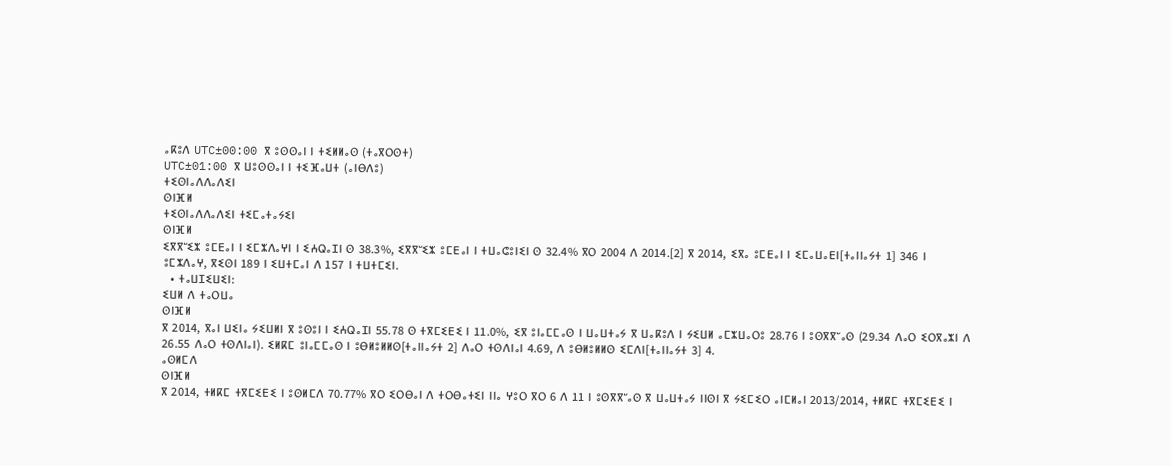ⴰⴽⵓⴷ UTC±00:00 ⴳ ⵓⵙⵙⴰⵏ ⵏ ⵜⵉⵍⵍⴰⵙ (ⵜⴰⴳⵔⵙⵜ)
UTC±01:00 ⴳ ⵡⵓⵙⵙⴰⵏ ⵏ ⵜⵉⴼⴰⵡⵜ (ⴰⵏⴱⴷⵓ)
ⵜⵉⵙⵏⴰⴷⴷⴰⴷⵉⵏ
ⵙⵏⴼⵍ
ⵜⵉⵙⵏⴰⴷⴷⴰⴷⵉⵏ ⵜⵉⵎⴰⵜⴰⵢⵉⵏ
ⵙⵏⴼⵍ
ⵉⴳⴳⵯⵉⵣ ⵓⵎⴹⴰⵏ ⵏ ⵉⵎⵣⴷⴰⵖⵏ ⵏ ⵉⵄⵕⴰⵊⵏ ⵙ 38.3%, ⵉⴳⴳⵯⵉⵣ ⵓⵎⴹⴰⵏ ⵏ ⵜⵡⴰⵛⵓⵏⵉⵏ ⵙ 32.4% ⴳⵔ 2004 ⴷ 2014.[2] ⴳ 2014, ⵉⴳⴰ ⵓⵎⴹⴰⵏ ⵏ ⵉⵎⴰⵡⴰⴹⵏ[ⵜⴰⵏⵏⴰⵢⵜ 1] 346 ⵏ ⵓⵎⵣⴷⴰⵖ, ⴳⵉⵙⵏ 189 ⵏ ⵉⵡⵜⵎⴰⵏ ⴷ 157 ⵏ ⵜⵡⵜⵎⵉⵏ.
  • ⵜⴰⵡⵊⵉⵡⵉⵏ:
ⵉⵡⵍ ⴷ ⵜⴰⵔⵡⴰ
ⵙⵏⴼⵍ
ⴳ 2014, ⴳⴰⵏ ⵡⵉⵏⴰ ⵢⵉⵡⵍⵏ ⴳ ⵓⵙⵓⵏ ⵏ ⵉⵄⵕⴰⵊⵏ 55.78 ⵙ ⵜⴳⵎⵉⴹⵉ ⵏ 11.0%, ⵉⴳ ⵓⵏⴰⵎⵎⴰⵙ ⵏ ⵡⴰⵡⵜⴰⵢ ⴳ ⵡⴰⴽⵓⴷ ⵏ ⵢⵉⵡⵍ ⴰⵎⵣⵡⴰⵔⵓ 28.76 ⵏ ⵓⵙⴳⴳⵯⴰⵙ (29.34 ⴷⴰⵔ ⵉⵔⴳⴰⵣⵏ ⴷ 26.55 ⴷⴰⵔ ⵜⵙⴷⵏⴰⵏ). ⵉⵍⴽⵎ ⵓⵏⴰⵎⵎⴰⵙ ⵏ ⵓⴱⵍⵓⵍⵍⵙ[ⵜⴰⵏⵏⴰⵢⵜ 2] ⴷⴰⵔ ⵜⵙⴷⵏⴰⵏ 4.69, ⴷ ⵓⴱⵍⵓⵍⵍⵙ ⵉⵎⴷⵏ[ⵜⴰⵏⵏⴰⵢⵜ 3] 4.
ⴰⵙⵍⵎⴷ
ⵙⵏⴼⵍ
ⴳ 2014, ⵜⵍⴽⵎ ⵜⴳⵎⵉⴹⵉ ⵏ ⵓⵙⵍⵎⴷ 70.77% ⴳⵔ ⵉⵔⴱⴰⵏ ⴷ ⵜⵔⴱⴰⵜⵉⵏ ⵏⵏⴰ ⵖⵓⵔ ⴳⵔ 6 ⴷ 11 ⵏ ⵓⵙⴳⴳⵯⴰⵙ ⴳ ⵡⴰⵡⵜⴰⵢ ⵏⵏⵙⵏ ⴳ ⵢⵉⵎⵉⵔ ⴰⵏⵎⵍⴰⵏ 2013/2014, ⵜⵍⴽⵎ ⵜⴳⵎⵉⴹⵉ ⵏ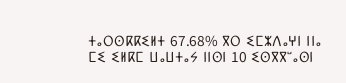ⵜⴰⵔⵙⴽⴽⵉⵍⵜ 67.68% ⴳⵔ ⵉⵎⵣⴷⴰⵖⵏ ⵏⵏⴰ ⵎⵉ ⵉⵍⴽⵎ ⵡⴰⵡⵜⴰⵢ ⵏⵏⵙⵏ 10 ⵉⵙⴳⴳⵯⴰⵙⵏ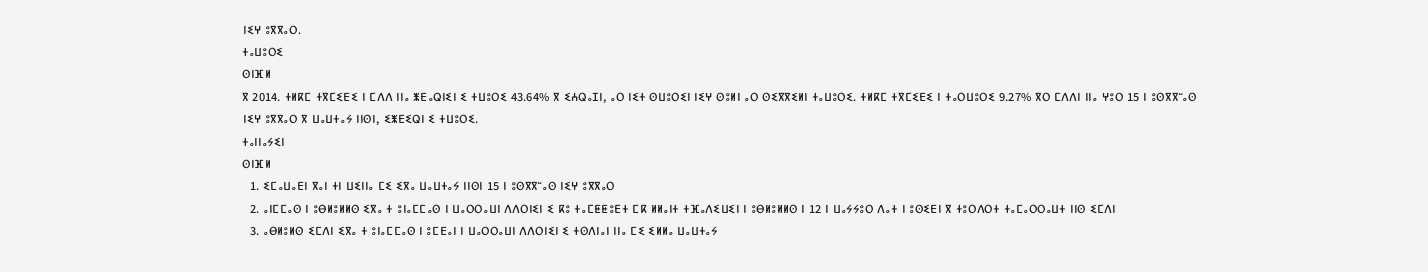ⵏⵉⵖ ⵓⴳⴳⴰⵔ.
ⵜⴰⵡⵓⵔⵉ
ⵙⵏⴼⵍ
ⴳ 2014. ⵜⵍⴽⵎ ⵜⴳⵎⵉⴹⵉ ⵏ ⵎⴷⴷ ⵏⵏⴰ ⵥⴹⴰⵕⵏⵉⵏ ⵉ ⵜⵡⵓⵔⵉ 43.64% ⴳ ⵉⵄⵕⴰⵊⵏ, ⴰⵔ ⵏⵉⵜ ⵙⵡⵓⵔⵉⵏ ⵏⵉⵖ ⵙⵓⵍⵏ ⴰⵔ ⵙⵉⴳⴳⵉⵍⵏ ⵜⴰⵡⵓⵔⵉ. ⵜⵍⴽⵎ ⵜⴳⵎⵉⴹⵉ ⵏ ⵜⴰⵔⵡⵓⵔⵉ 9.27% ⴳⵔ ⵎⴷⴷⵏ ⵏⵏⴰ ⵖⵓⵔ 15 ⵏ ⵓⵙⴳⴳⵯⴰⵙ ⵏⵉⵖ ⵓⴳⴳⴰⵔ ⴳ ⵡⴰⵡⵜⴰⵢ ⵏⵏⵙⵏ, ⵉⵥⴹⵉⵕⵏ ⵉ ⵜⵡⵓⵔⵉ.
ⵜⴰⵏⵏⴰⵢⵉⵏ
ⵙⵏⴼⵍ
  1. ⵉⵎⴰⵡⴰⴹⵏ ⴳⴰⵏ ⵜⵏ ⵡⵉⵏⵏⴰ ⵎⵉ ⵉⴳⴰ ⵡⴰⵡⵜⴰⵢ ⵏⵏⵙⵏ 15 ⵏ ⵓⵙⴳⴳⵯⴰⵙ ⵏⵉⵖ ⵓⴳⴳⴰⵔ
  2. ⴰⵏⵎⵎⴰⵙ ⵏ ⵓⴱⵍⵓⵍⵍⵙ ⵉⴳⴰ ⵜ ⵓⵏⴰⵎⵎⴰⵙ ⵏ ⵡⴰⵔⵔⴰⵡⵏ ⴷⴷⵔⵏⵉⵏ ⵉ ⴽⵓ ⵜⴰⵎⵟⵟⵓⴹⵜ ⵎⴽ ⵍⵍⴰⵏⵜ ⵜⴼⴰⴷⵉⵡⵉⵏ ⵏ ⵓⴱⵍⵓⵍⵍⵙ ⵏ 12 ⵏ ⵡⴰⵢⵢⵓⵔ ⴷⴰⵜ ⵏ ⵓⵙⵉⴹⵏ ⴳ ⵜⵓⵔⴷⵔⵜ ⵜⴰⵎⴰⵔⵔⴰⵡⵜ ⵏⵏⵙ ⵉⵎⴷⵏ
  3. ⴰⴱⵍⵓⵍⵙ ⵉⵎⴷⵏ ⵉⴳⴰ ⵜ ⵓⵏⴰⵎⵎⴰⵙ ⵏ ⵓⵎⴹⴰⵏ ⵏ ⵡⴰⵔⵔⴰⵡⵏ ⴷⴷⵔⵏⵉⵏ ⵉ ⵜⵙⴷⵏⴰⵏ ⵏⵏⴰ ⵎⵉ ⵉⵍⵍⴰ ⵡⴰⵡⵜⴰⵢ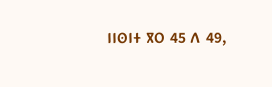ⵏⵏⵙⵏⵜ ⴳⵔ 45 ⴷ 49,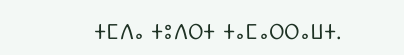ⵜⵎⴷⴰ ⵜⵓⴷⵔⵜ ⵜⴰⵎⴰⵔⵔⴰⵡⵜ.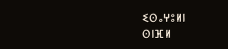ⵉⵙⴰⵖⵓⵍⵏ
ⵙⵏⴼⵍ